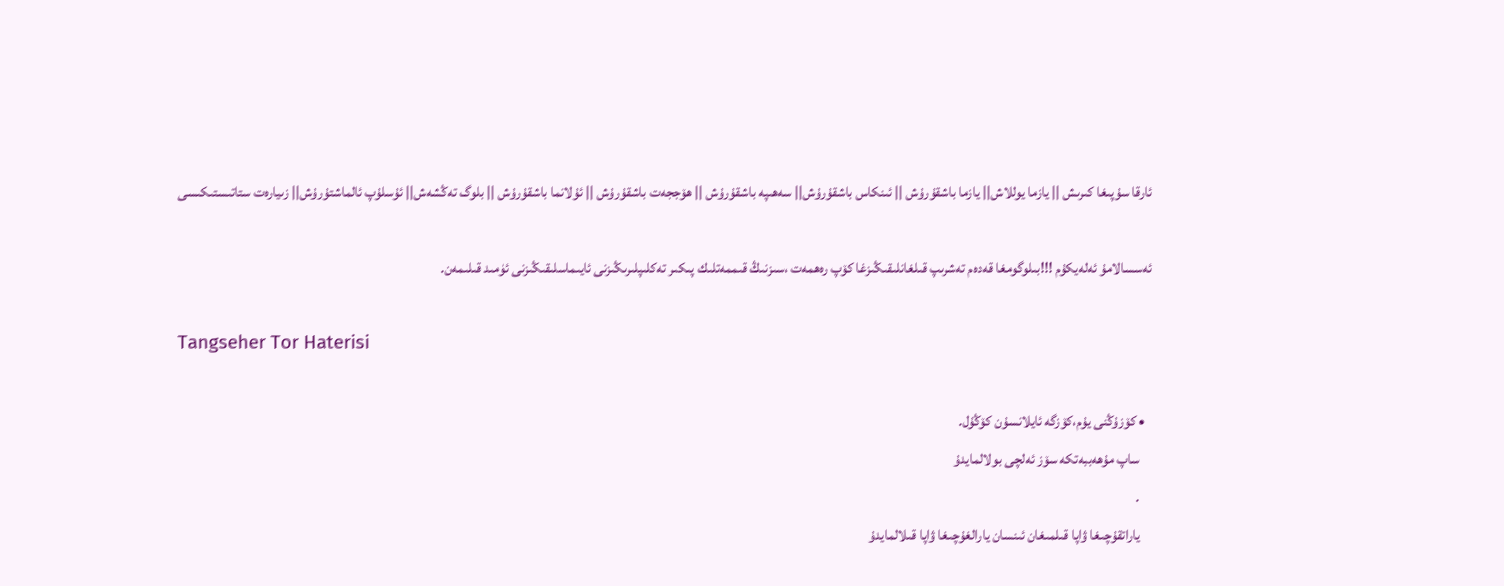ئارقا سۇپىغا كىرىش || يازما يوللاش|| يازما باشقۇرۇش || ئىنكاس باشقۇرۇش|| سەھىپە باشقۇرۇش || ھۆججەت باشقۇرۇش || ئۇلانما باشقۇرۇش || بلوگ تەڭشەش|| ئۇسلۇپ ئالماشتۇرۇش|| زىيارەت ستاتىستىكىسى

ئەسسالامۇ ئەلەيكۇم !!!بىلوگومغا قەدەم تەشرىپ قىلغانلىقىڭىزغا كۆپ رەھمەت ،سىزنىڭ قىممەتلىك پىكىر تەكلىپلىرىڭىزنى ئايىماسلىقىڭىزنى ئۈمىد قىلىمەن.

Tangseher Tor Haterisi

  • كۆزۇڭنى يۇم،كۆزگە ئايلانسۇن كۆڭۇل.
    ساپ مۇھەببەتكە سۆز ئەلچى بولالمايدۇ
    .
    ياراتقۇچىغا ۋاپا قىلمىغان ئىنسان يارالغۇچىغا ۋاپا قىلالمايدۇ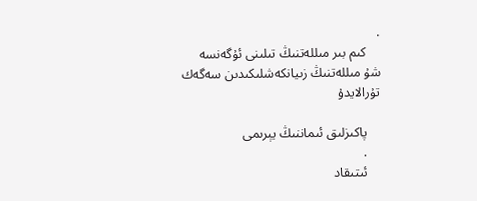.
    كىم بىر مىللەتنىڭ تىلىنى ئۇگەنسە شۇ مىللەتنىڭ زىيانكەشلىكىدىن سەگەك تۇرالايدۇ

    پاكىزلىق ئىماننىڭ يېرىمى
    .
    ئىتىقاد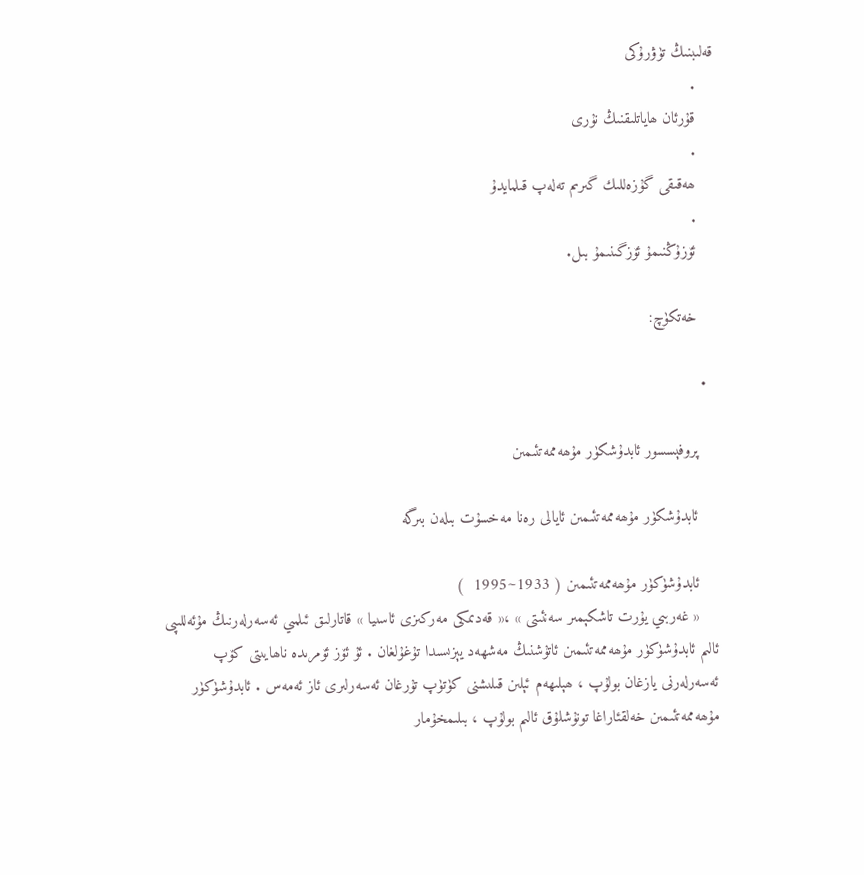قەلىبنىڭ تۈۋرۇكى
    .
    قۇرئان ھاياتلىقنىڭ نۇرى
    .
    ھەقىقى گۇزەللىك گىرىم تەلەپ قىلمايدۇ
    .
    ئۆزۇڭنىمۇ ئۆزگىنىمۇ بىل.

    خەتكۈچ:

  •

    پروفېسسور ئابدۇشكۈر مۇھەممەتئىمىن

    ئابدۇشكۈر مۇھەممەتئىمىن ئايالى رەنا مەخسۇت بىلەن بىرگە

    ئابدۇشۈكۈر مۇھەممەتئىمىن ( 1933~1995  )
    « غەربىي يۇرت تاشكېمىر سەنئىتى » ،« قەدىمكى مەركىزى ئاسىيا » قاتارلىق ئىلمىي ئەسەرلەرنىڭ مۇئەللىپى ئالىم ئابدۇشۈكۈر مۇھەممەتئىمىن ئاتۇشنىڭ مەشھەد يېزىسىدا تۇغۇلغان . ئۇ ئۆز ئۆمرىدە ناھايىتى كۆپ ئەسەرلەرنى يازغان بولۇپ ، ھېلىھەم ئېلىن قىلىشنى كۈتۈپ تۇرغان ئەسەرلىرى ئاز ئەمەس . ئابدۇشۈكۈر مۇھەممەتئىمىن خەلقئاراغا تونۇشلۇق ئالىم بولۇپ ، بىلىمخۇمار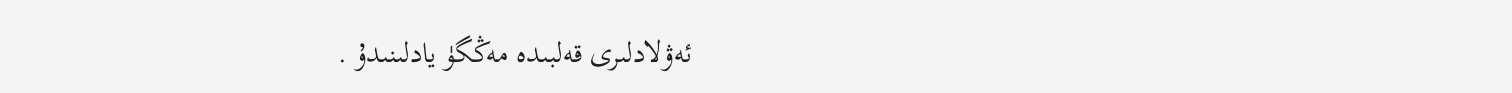ئەۋلادلىرى قەلبىدە مەڭگۈ يادلىنىدۇ .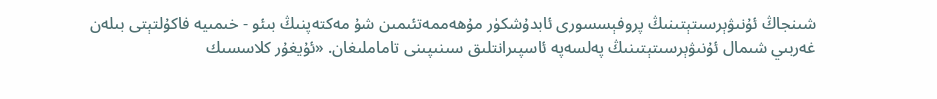شىنجاڭ ئۇنىۋېرسىتېتىنىڭ پروفېسسورى ئابدۇشكۈر مۇھەممەتئىمىن شۇ مەكتەپنىڭ بىئو - خىمىيە فاكۇلتېتى بىلەن غەربىي شىمال ئۇنىۋېرسىتېتىنىڭ پەلسەپە ئاسپىرانتلىق سىنىپىنى تاماملىغان. «ئۇيغۇر كلاسسىك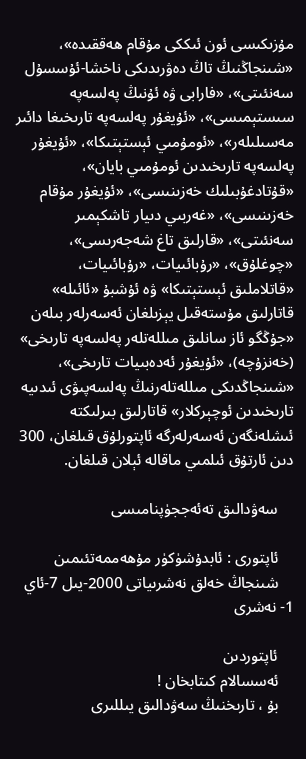مۇزىكىسى ئون ئىككى مۇقام ھەققىدە»، «شىنجاڭنىڭ تاڭ دەۋرىدىكى ناخشا-ئۇسسۇل سەنئىتى»، «فارابى ۋە ئۇنىڭ پەلسەپە سىستېمىسى»، «ئۇيغۇر پەلسەپە تارىخىغا دائىر مەسىلىلەر»، «ئومۇمىي ئېستېتىكا»، «ئۇيغۇر پەلسەپە تارىخىدىن ئومۇمىي بايان»، «قۇتادغۇبىلىك خەزىنىسى»، «ئۇيغۇر مۇقام خەزىنىسى»، «غەربىي دىيار تاشكېمىر سەنئىتى»، «قارلىق تاغ شەجەرىسى»، «چوغلۇق»، «رۇبائىيات، «رۇبائىيات، «قاتلاملىق ئېستېتىكا» ۋە ئۇشبۇ «ئائىلە» قاتارلىق مۇستەقىل يېزىلغان ئەسەرلەر بىلەن «جۇڭگو ئاز سانلىق مىللەتلەر پەلسەپە تارىخى» (خەنزۇچە)، «ئۇيغۇر ئەدەبىيات تارىخى»، «شىنجاڭدىكى مىللەتلەرنىڭ پەلسەپىۋى ئىدىيە تارىخىدىن ئوچېركلار» قاتارلىق بىرلىكتە ئىشلەنگەن ئەسەرلەرگە ئاپتورلۇق قىلغان، 300 دىن ئارتۇق ئىلمىي ماقالە ئېلان قىلغان.

    سەۋدالىق تەئەججۈپنامىسى

    ئاپتورى : ئابدۇشۈكۈر مۇھەممەتئىمىن
    شىنجاڭ خەلق نەشرىياتى 2000-يىل 7-ئاي 1- نەشرى

    ئاپتوردىن
    ئەسسالام كىتابخان !
    بۇ ، تارىخنىڭ سەۋدالىق يىللىرى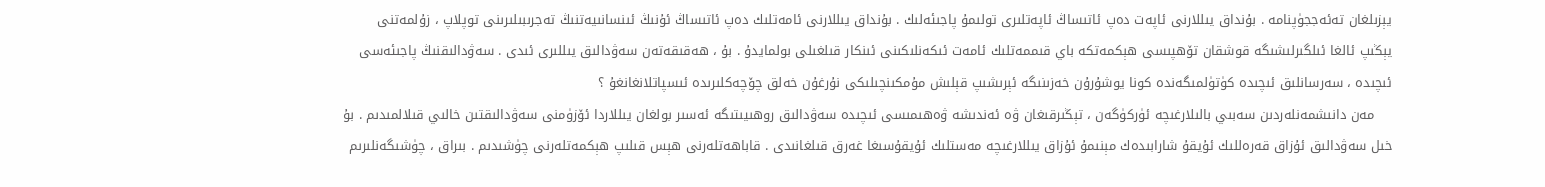يېزىلغان تەئەججۈپنامە . بۇنداق يىللارنى ئاپەت دەپ ئاتىساڭ ئاپەتلىرى تولىمۇ پاجىئەلىك . بۇنداق يىللارنى ئامەتلىك دەپ ئاتىساڭ ئۇنىڭ ئىنسانىيەتنىڭ تەجرىبىلىرىنى توپلاپ ، زۇلمەتنى يېڭىپ ئالغا ئىلگىرلىشىگە قوشقان تۆھپىسى ھېكمەتكە باي قىممەتلىك ئامەت ئىكەنلىكىنى ئىنكار قىلغىلى بولمايدۇ . بۇ ، ھەقىقەتەن سەۋدالىق يىللىرى ئىدى . سەۋدالىقنىڭ پاجىئەسى ئىچىدە ، سەرسانلىق ئىچىدە كۈتۈلمىگەندە كونا يوشۇرۇن خەزىنىگە ئېرىشىپ قېلىش مۇمكىنچىلىكى نۇرغۇن خەلق چۆچەكلىرىدە ئىسپاتلانغانغۇ ؟
    مەن دانىشمەنلەردىن سەبىي بالىلارغىچە ئۈركۈگەن ، تېڭىرقىغان ۋە ئەندىشە ۋەھىمىسى ئىچىدە سەۋدالىق روھىيىتىگە ئەسىر بولغان يىللاردا ئۆزۈمنى سەۋدالىقتىن خالىي قىلالمىدىم . بۇ خىل سەۋدالىق ئۇزاق قەرەللىك ئۇيقۇ شارابىدەك مېنىمۇ ئۇزاق يىللارغىچە مەستلىك ئۇيقۇسىغا غەرق قىلغانىدى . قاباھەتلەرنى ھېس قىلىپ ھېكمەتلەرنى چۈشىدىم . بىراق ، چۈشىگەنلىرىم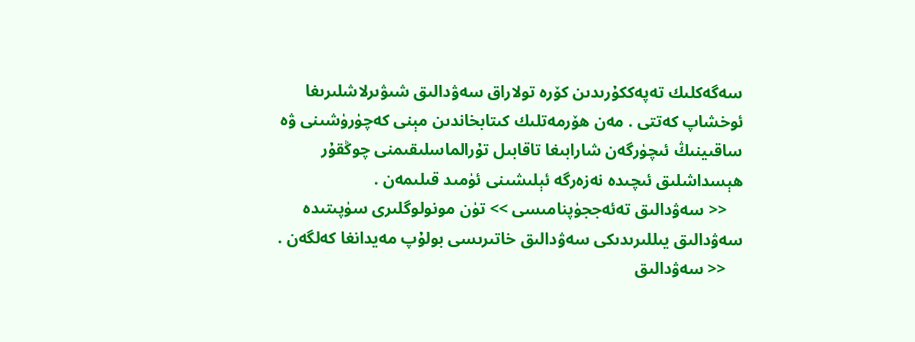سەگەكلىك تەپەككۇرىدىن كۆرە تولاراق سەۋدالىق شىۋىرلاشلىرىغا ئوخشاپ كەتتى . مەن ھۆرمەتلىك كىتابخاندىن مېنى كەچۈرۈشىنى ۋە ساقىينىڭ ئىچۈرگەن شارابىغا تاقابىل تۇرالماسلىقىمنى چوڭقۇر ھېسداشلىق ئىچىدە نەزەرگە ئېلىشىنى ئۈمىد قىلىمەن .
    << سەۋدالىق تەئەججۈپنامىسى >> تۈن مونولوگلىرى سۈپىتىدە سەۋدالىق يىللىرىدىكى سەۋدالىق خاتىرىسى بولۇپ مەيدانغا كەلگەن .
    << سەۋدالىق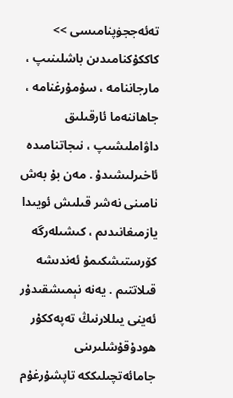تەئەججۈپنامىسى >> كاككۇكنامىدىن باشلىنىپ ، مارجاننامە ، سۇمۇرغنامە ، جاھاننەما ئارقىلىق داۋاملىشىپ ، نىجاتنامىدە ئاخىرلىشىدۇ . مەن بۇ بەش نامىنى نەشر قىلىش ئويىدا يازمىغانىدىم ، كىشىلەرگە كۆرستىشكىمۇ ئەندىشە قىلاتتىم . يەنە نېمىشقىدۇر ئەينى يىللارنىڭ تەپەككۇر ھودۇقۇشلىرىنى جامائەتچىلىككە تاپشۇرغۇم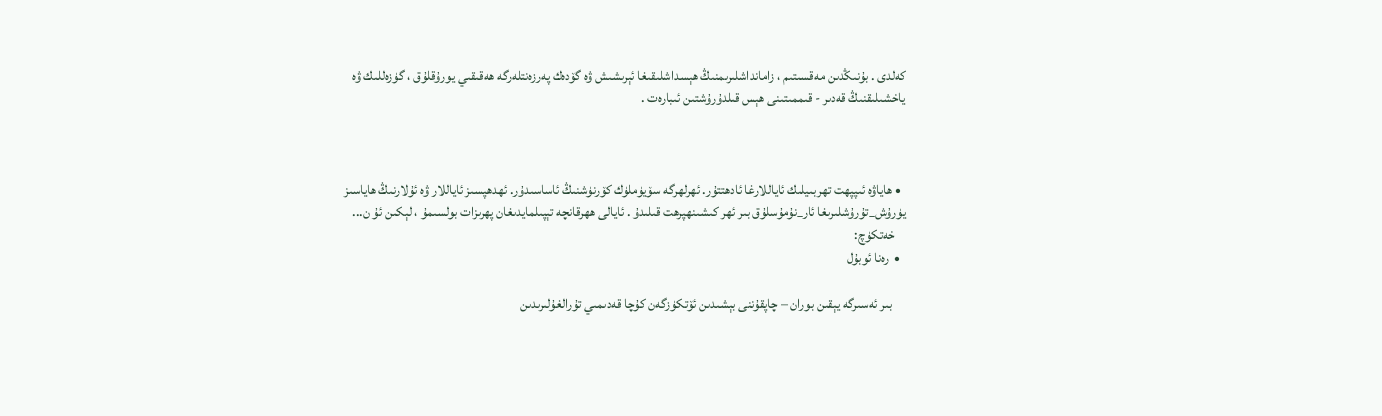كەلدى . بۇنىڭدىن مەقسىتىم ، زامانداشلىرىمنىڭ ھېسداشلىقىغا ئېرىشىش ۋە گۆدەك پەرزەنتلەرگە ھەقىقىي يورۇقلۇق ، گۈزەللىك ۋە ياخشىلىقنىڭ قەدىر - قىممىتىنى ھېس قىلدۇرۇشتىن ئىبارەت .



  • ھاياۋه ئىپپهت تهربىيلىك ئاياللارغا ئادهتتۇر. ئهرلهرگه سۆيۈملۈك كۆرنۈشنىڭ ئاساسىدۇر. ئهدهپسىز ئاياللار ۋه ئۇلارنىڭ ھاياسىز يۈرۇش_تۇرۇشلىرىغا ئار_نۇمۇسلۇق بىر ئهر كىشىنهپرهت قىلىدۇ . ئايالى ھهرقانچه تېپىلمايدىغان پهرىزات بولسىمۇ ، لېكىن ئۇ ن...
    خەتكۈچ:
  •  رەنا ئوبۇل

     بىر ئەسىرگە يېقىن بوران – چاپقۇننى بېشىدىن ئۆتكۈزگەن كۇچا قەدىمىي تۇرالغۇلىرىدىن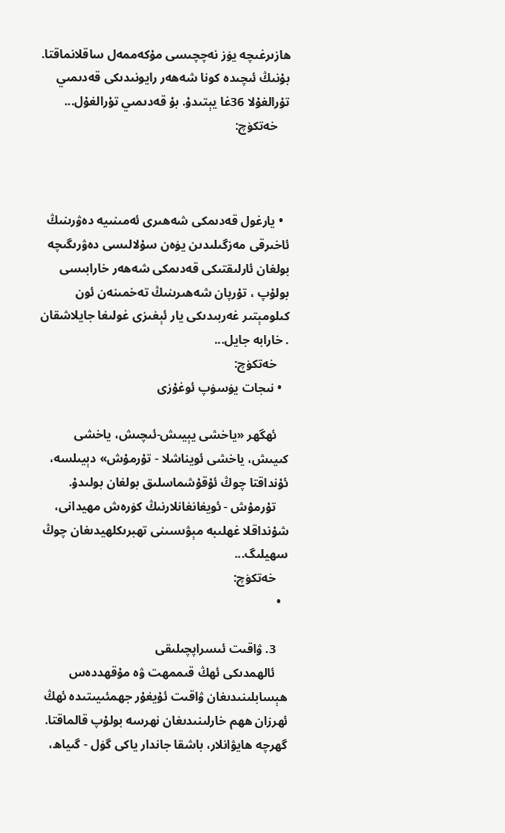ھازىرغىچە يۈز نەچچىسى مۇكەممەل ساقلانماقتا. بۇنىڭ ئىچىدە كونا شەھەر رايونىدىكى قەدىمىي تۇرالغۇلا 36غا يېتىدۇ. بۇ قەدىمىي تۇرالغۇل...
    خەتكۈچ:



  • يارغول قەدىمكى شەھىرى ئەمىنىيە دەۋرىنىڭ ئاخىرقى مەزگىلىدىن يۈەن سۇلالىسى دەۋرىگىچە بولغان ئارلىقتىكى قەدىمكى شەھەر خارابىسى بولۇپ ، تۇرپان شەھىرىنىڭ تەخمىنەن ئون كىلومېتىر غەربىدىكى يار ئېغىزى غولىغا جايلاشقان . خارابە جايل...
    خەتكۈچ:
  • نىجات يۈسۈپ ئوغۇزى

    ئهگهر «ياخشى يېيىش-ئىچىش، ياخشى كىيىش، ياخشى ئويناشلا - تۇرمۇش» دېيىلسه، ئۇنداقتا چوڭ ئۇقۇشماسلىق بولغان بولىدۇ.
    تۇرمۇش - ئويغانغانلارنىڭ كۈرەش مهيدانى، شۇنداقلا غهلىبه مېۋىسىنى تهبرىكلهيدىغان چوڭ سهيلىگ...
    خەتكۈچ:
  •

    3. ۋاقىت ئىسراپچىلىقى
    ئالهمدىكى ئهڭ قىممهت ۋە مۇقهددەس ھېسابلىنىدىغان ۋاقىت ئۇيغۇر جهمئىيىتىدە ئهڭ ئهرزان ھهم خارلىنىدىغان نهرسه بولۇپ قالماقتا. گهرچه ھايۋانلار، باشقا جاندار ياكى گۈل - گىياھ،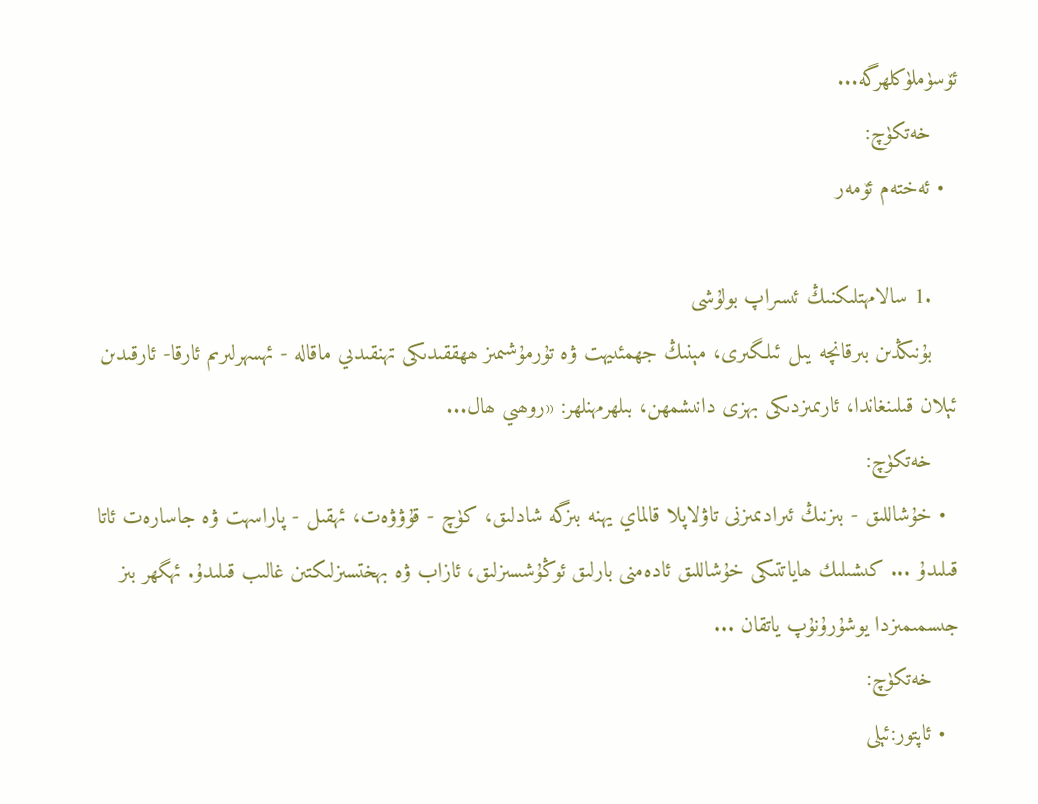ئۆسۈملۈكلهرگه...
    خەتكۈچ:
  • ئەختەم ئۆمەر

    .1 سالامهتلىكنىڭ ئىسراپ بولۇشى
    بۇنىڭدىن بىرقانچه يىل ئىلگىرى، مېنىڭ جهمئىيهت ۋە تۇرمۇشىمىز ھهققىدىكى تهنقىدىي ماقاله - ئهسهرلىرىم ئارقا- ئارقىدىن ئېلان قىلىنغاندا، ئارىمىزدىكى بهزى دانىشمهن، بىلهرمهنلهر: «روھىي ھال...
    خەتكۈچ:
  • خۇشاللىق - بىزنىڭ ئىرادىمىزنى تاۋلاپلا قالماي يهنه بىزگه شادلىق، كۈچ - قۇۋۋەت، ئهقىل - پاراسهت ۋە جاسارەت ئاتا قىلىدۇ ... كىشىلىك ھاياتتىكى خۇشاللىق ئادەمنى بارلىق ئوڭۇشسىزلىق، ئازاب ۋە بهختسىزلىكتىن غالىب قىلىدۇ. ئهگهر بىز جىسمىمىزدا يوشۇرۇنۇپ ياتقان ...
    خەتكۈچ:
  • ئاپتور:ئېلى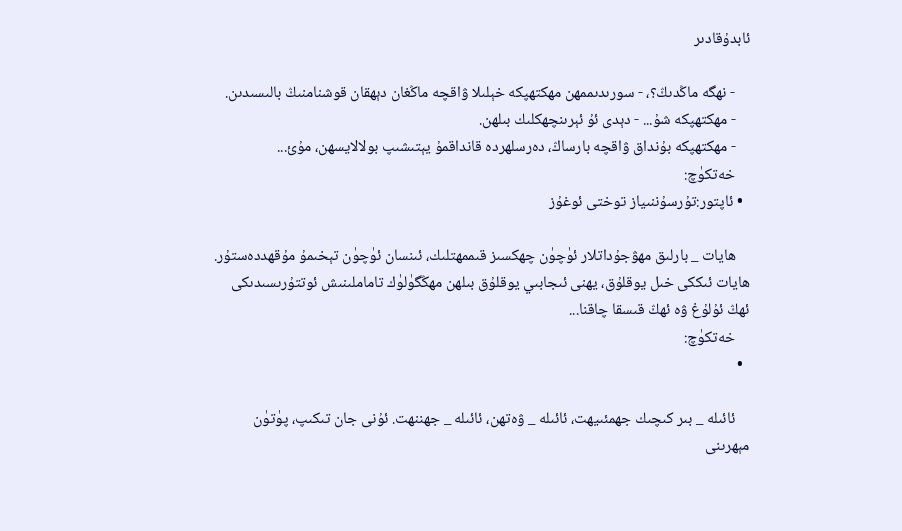ئابدۇقادىر

    - نهگه ماڭدىڭ؟، - سورىدىممهن مهكتهپكه خېلىلا ۋاقچه ماڭغان دېھقان قوشنامنىڭ بالىسىدىن.
    - مهكتهپكه شۇ... - دېدى ئۇ ئېرىنچهكلىك بىلهن.
    - مهكتهپكه بۇنداق ۋاقچه بارساڭ، دەرسلهردە قانداقمۇ يېتىشىپ بولالايسهن، مۇئ...
    خەتكۈچ:
  • ئاپتور:تۇرسۇننىياز توختى ئوغۇز

    ھايات _ بارلىق مهۋجۇداتلار ئۈچۈن چهكسىز قىممهتلىك، ئىنسان ئۈچۈن تېخىمۇ مۇقهددەستۇر. ھايات ئىككى خىل يوقلۇق، يهنى ئىجابىي يوقلۇق بىلهن مهڭگۈلۈك تاماملىنىش ئوتتۇرىسىدىكى ئهڭ ئۇلۇغ ۋە ئهڭ قىسقا چاقنا...
    خەتكۈچ:
  •

    ئائىله _ بىر كىچىك جهمئىيهت، ئائىله _ ۋەتهن، ئائىله _ جهننهت. ئۇنى جان تىكىپ، پۈتۈن مېھرىنى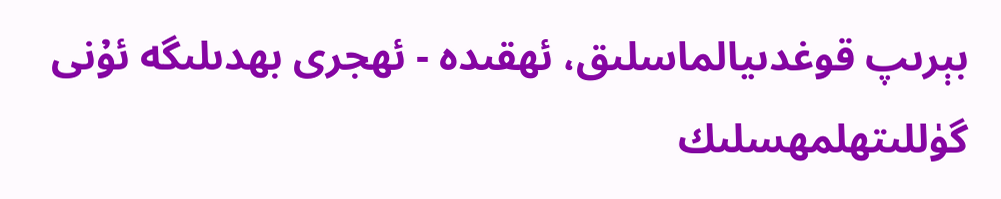بېرىپ قوغدىيالماسلىق، ئهقىدە - ئهجرى بهدىلىگه ئۇنى گۈللىتهلمهسلىك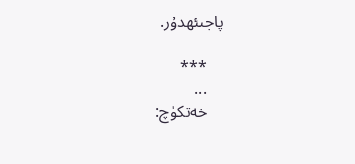پاجىئهدۇر.

    ***
    ...
    خەتكۈچ: